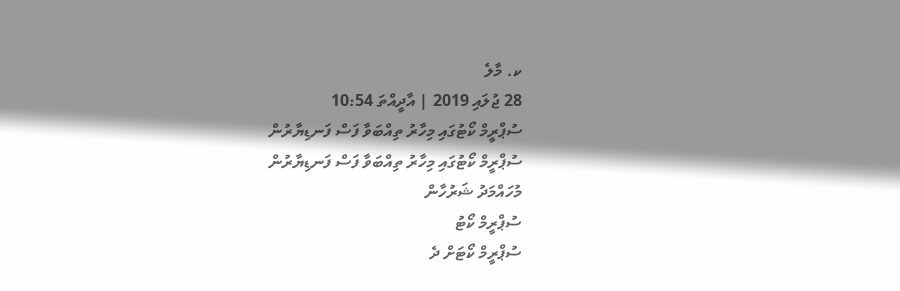ކ. މާލެ
28 ޖުލައި 2019 | އާދީއްތަ 10:54
ސުޕްރީމް ކޯޓުގައި މިހާރު ތިއްބަވާ ފަސް ފަނޑިޔާރުން
ސުޕްރީމް ކޯޓުގައި މިހާރު ތިއްބަވާ ފަސް ފަނޑިޔާރުން
މުހައްމަދު ޝަރުހާން
ސުޕްރީމް ކޯޓު
ސުޕްރީމް ކޯޓަށް ދެ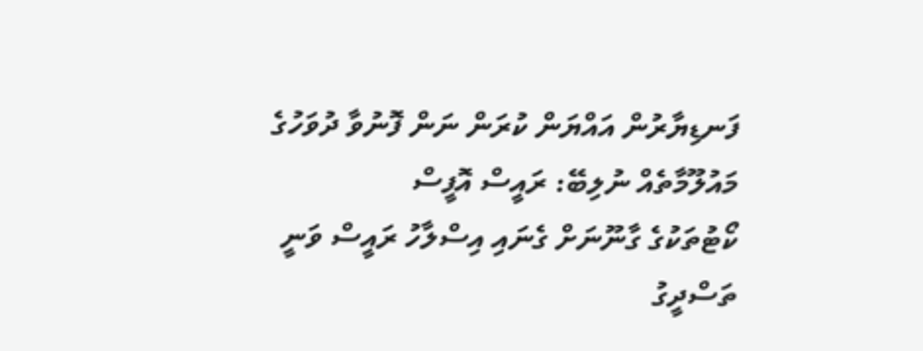ފަނޑިޔާރުން އައްޔަން ކުރަން ނަން ފޮނުވާ ދުވަހުގެ މައުލޫމާތެއް ނުލިބޭ: ރައީސް އޮފީސް
ކޯޓުތަކުގެ ގާނޫނަށް ގެނައި އިސްލާހު ރައީސް ވަނީ ތަސްދީގު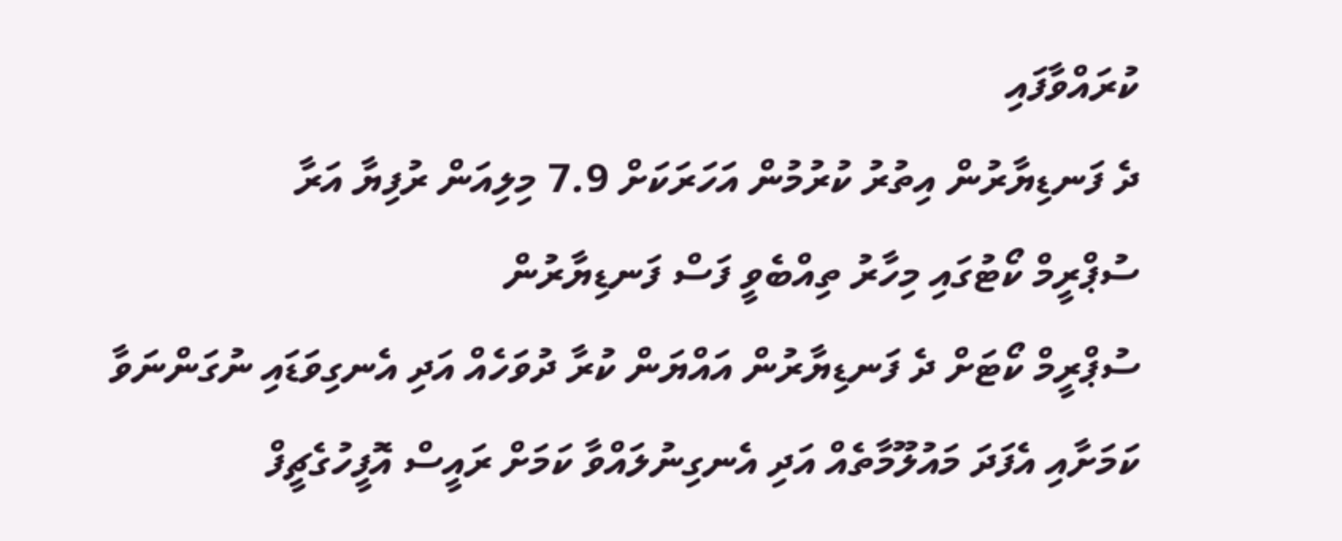ކުރައްވާފައި
ދެ ފަނޑިޔާރުން އިތުރު ކުރުމުން އަހަރަކަށް 7.9 މިލިއަން ރުފިޔާ އަރާ
ސުޕްރީމް ކޯޓުގައި މިހާރު ތިއްބެވީ ފަސް ފަނޑިޔާރުން
ސުޕްރީމް ކޯޓަށް ދެ ފަނޑިޔާރުން އައްޔަން ކުރާ ދުވަހެއް އަދި އެނގިވަޑައި ނުގަންނަވާ ކަމަށާއި އެފަދަ މައުލޫމާތެއް އަދި އެނގިނުލައްވާ ކަމަށް ރައީސް އޮފީހުގެޗީފް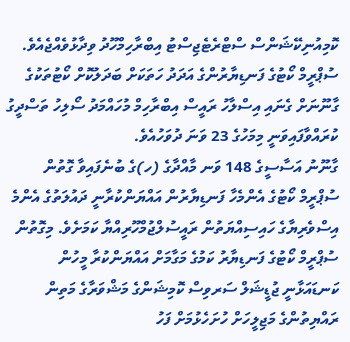ކޮމިއުނިކޭޝަންސް ސްޓްރެޓެޖިސްޓު އިބްރާހިމްހޫދު ވިދާޅުވެއްޖެއެވެ.
ސުޕްރީމް ކޯޓުގެ ފަނޑިޔާރުންގެ އަދަދު ހަތަކަށް ބަދަލުކޮށް ކޯޓުތަކުގެ ގާނޫނަށް ގެނައި އިސްލާހު ރައީސް އިބްރާހިމް މުހައްމަދު ސޯލިހު ތަސްދީގު ކުރައްވާފައިވަނީ މިމަހުގެ 23 ވަނަ ދުވަހުއެވެ.
ގާނޫނު އަސާސީގެ 148 ވަނ މާއްދާގެ (ހ)ގެ ބުނެފައިވާ ގޮތުން ސުޕްރީމް ކޯޓުގެ އެންމެހާ ފަނޑިޔާރުން އައްޔަންކުރާނީ ދައުލަތުގެ އެންމެ އިސްވެރިޔާގެ ހައިސިއްޔަތުން ރައީސުލްޖުމްހޫރިއްޔާ ކަމަށެވެ. މިގޮތުން ސުޕްރީމް ކޯޓުގެ ފަނޑިޔާރު ކަމުގެ މަގާމަށް އައްޔަންކުރާ މީހުން ކަނޑައަޅާނީ ޖުޑީޝަލް ސަރވިސް ކޮމިޝަންގެ މަޝްވަރާގެ މަތިން ރައްޔިތުންގެ މަޖިލީހަށް ހުށަހެޅުމަށް ފަހު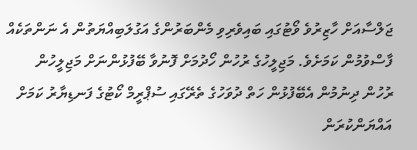ޖަލްސާއަށް ހާޒިރުވެ ވޯޓުގައި ބައިވެރިވި މެންބަރުންގެ އަގުލަބިއްޔަތުން އެ ނަންތަކެއް ފާސްވުމުން ކަމަށެވެ. މަޖިލީހުގެ ރުހުން ހޯދުމަށް ފޮނުވާ ބޭފުޅުންނަށް މަޖިލީހުން ރުހުން ދިނުމުން އެބޭފުޅުން ހަތް ދުވަހުގެ ތެރޭގައި ސުޕްރީމް ކޯޓުގެ ފަނޑިޔާރު ކަމަށް އައްޔަންކުރަން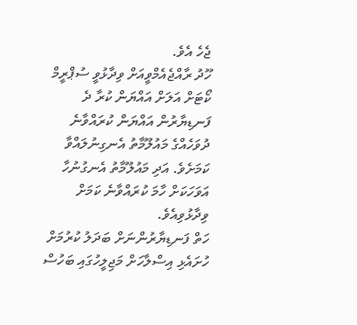ޖެހެ އެވެ.
ހޫދު ރާއްޖެއެމްވީއަށް ވިދާޅުވީ ސުޕްރީމް ކޯޓަށް އަލަށް އައްޔަން ކުރާ ދެ ފަނޑިޔާރުން އައްޔަން ކުރައްވާނެ ދުވަހެއްގެ މައުލޫމާތު އެނގިނުލައްވާ ކަމަށެވެ. އަދި މައުލޫމާތު އެނގުނުހާ އަވަހަކަށް ހާމަ ކުރައްވާނެ ކަމަށް ވިދާޅުވިއެވެ.
ހަތް ފަނޑިޔާރުންނަށް ބަދަލު ކުރުމަށް ހުށައެޅި އިސްލާހަށް މަޖިލީހުގައި ބަހުސް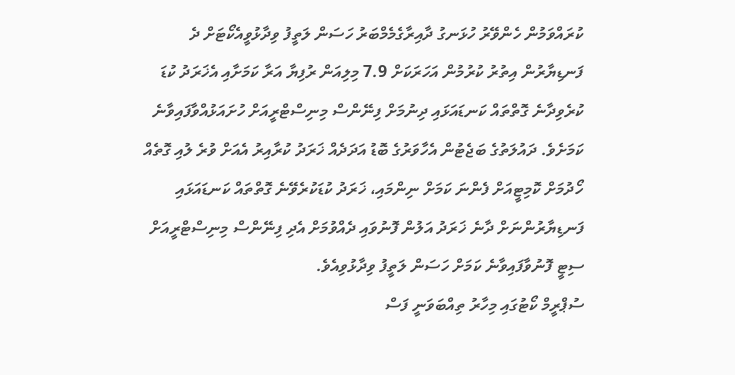ކުރައްވަމުން ހެންވޭރު ހުޅަނގު ދާއިރާގެމެމްބަރު ހަސަން ލަތީފު ވިދާޅުވީއެކޯޓަށް ދެ ފަނޑިޔާރުން އިތުރު ކުރުމުން އަހަރަކަށް 7.9 މިލިއަން ރުފިޔާ އަރާ ކަމަށާއި އެޚަރަދު ކުޑަ ކުރެވިދާނެ ގޮތްތައް ކަނޑައަޅައި ދިނުމަށް ފިނޭންސް މިނިސްޓްރީއަށް ހުށައަޅުއްވާފައިވާނެ ކަމަށެވެ. ދައުލަތުގެ ބަޖެޓުން އެހާވަރުގެ ބޮޑު އަދަދެއް ޚަރަދު ކުރާއިރު އެއަށް ވުރެ ލުއި ގޮތެއް ހޯދުމަށް ކޮމިޓީއަށް ފެންނަ ކަމަށް ނިންމައި، ޚަރަދު ކުޑަކުރެވޭނެ ގޮތްތައް ކަނޑައަޅައި ފަނޑިޔާރުންނަށް ދާނެ ޚަރަދު އަލުން ފޮނުވައި ދެއްވުމަށް އެދި ފިނޭންސް މިނިސްޓްރީއަށް ސިޓީ ފޮނުވާފައިވާނެ ކަމަށް ހަސަން ލަތީފު ވިދާޅުވިއެވެ.
ސުޕްރީމް ކޯޓުގައި މިހާރު ތިއްބަވަނީ ފަސް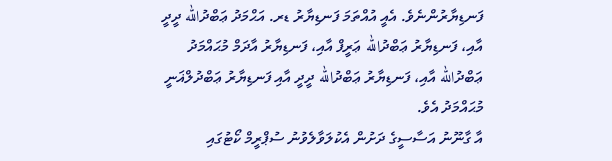ފަނޑިޔާރުންނެވެ. އެއީ އުއްތަމަ ފަނޑިޔާރު ޑރ. އަޙްމަދު ޢަބްދުالله ދީދީ އާއި، ފަނޑިޔާރު ޢަބްދުالله ޢަރީފް އާއި، ފަނޑިޔާރު އާދަމް މުޙައްމަދު ޢަބްދުالله އާއި، ފަނޑިޔާރު ޢަބްދުالله ދީދީ އާއި ފަނޑިޔާރު ޢަބްދުލްޣަނީ މުޙައްމަދު އެވެ.
އާ ގާނޫނު އަސާސީގެ ދަށުން އެކުލަވާލެވުނު ސުޕްރީމް ކޯޓުގައި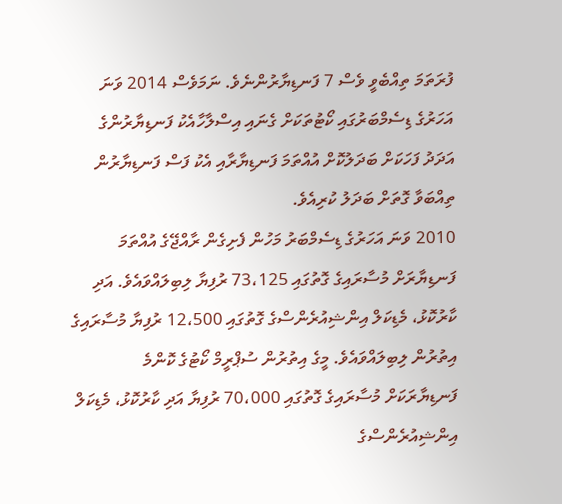ފުރަތަމަ ތިއްބެވީ ވެސް 7 ފަނޑިޔާރުންނެވެ. ނަމަވެސް 2014 ވަނަ އަހަރުގެ ޑިސެމްބަރުގައި ކޯޓުތަކަށް ގެނައި އިސްލާހާއެކު ފަނޑިޔާރުންގެ އަދަދު ފަހަކަށް ބަދަލުކޮށް އުއްތަމަ ފަނޑިޔާރާއި އެކު ފަސް ފަނޑިޔާރުން ތިއްބަވާ ގޮތަށް ބަދަލު ކުރިއެވެ.
2010 ވަނަ އަހަރުގެ ޑިސެމްބަރު މަހުން ފެށިގެން ރާއްޖޭގެ އުއްތަމަ ފަނޑިޔާރަށް މުސާރައިގެ ގޮތުގައި 73،125 ރުފިޔާ ލިބިލައްވައެވެ. އަދި ކާރުކޮޅު، މެޑިކަލް އިންޝިއުރެންސްގެ ގޮތުގައި 12،500 ރުފިޔާ މުސާރައިގެ އިތުރުން ލިބިލައްވައެވެ. މީގެ އިތުރުން ސުޕްރީމް ކޯޓުގެ ކޮންމެ ފަނޑިޔާރަކަށް މުސާރައިގެ ގޮތުގައި 70،000 ރުފިޔާ އަދި ކާރުކޮޅު، މެޑިކަލް އިންޝިއުރެންސްގެ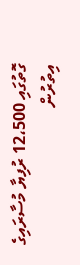ގޮތުގައި 12،500 ރުފިޔާ މުސާރައިގެ އިތުރުން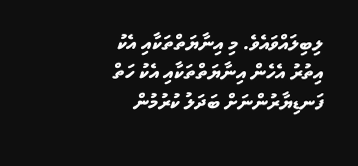ލިބިލައްވައެވެ. މި އިނާޔަތްތަކާއި އެކު އިތުރު އެހެން އިނާޔަތްތަކާއި އެކު ހަތް ފަނޑިޔާރުންނަށް ބަދަލު ކުރުމުން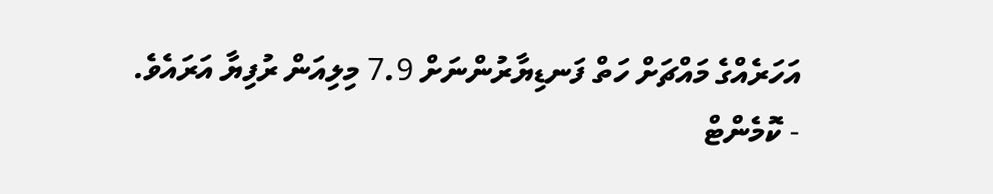އަހަރެއްގެ މައްޗަށް ހަތް ފަނޑިޔާރުންނަށް 7.9 މިލިއަން ރުފިޔާ އަރައެވެ.
- ކޮމެންޓް